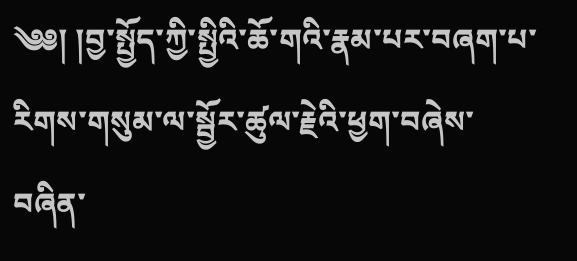༄༅། །བྱ་སྤྱོད་ཀྱི་སྤྱིའི་ཆོ་གའི་རྣམ་པར་བཞག་པ་རིགས་གསུམ་ལ་སྦྱོར་ཚུལ་རྗེའི་ཕྱག་བཞེས་བཞིན་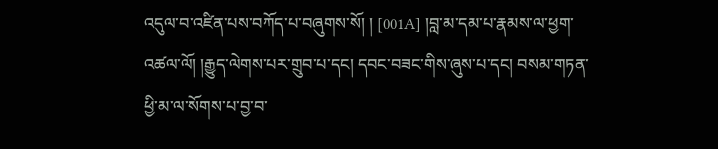འདུལ་བ་འཛིན་པས་བཀོད་པ་བཞུགས་སོ། ། [001A] །བླ་མ་དམ་པ་རྣམས་ལ་ཕྱག་འཚལ་ལོ། །རྒྱུད་ལེགས་པར་གྲུབ་པ་དང། དབང་བཟང་གིས་ཞུས་པ་དང། བསམ་གཏན་ཕྱི་མ་ལ་སོགས་པ་བྱ་བ་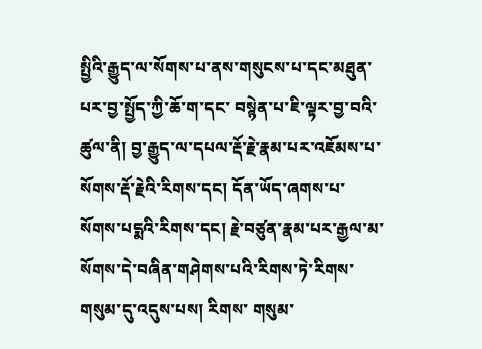སྤྱིའི་རྒྱུད་ལ་སོགས་པ་ནས་གསུངས་པ་དང་མཐུན་པར་བྱ་སྤྱོད་ཀྱི་ཆོ་ག་དང་ བསྙེན་པ་ཇི་ལྟར་བྱ་བའི་ཚུལ་ནི། བྱ་རྒྱུད་ལ་དཔལ་རྡོ་རྗེ་རྣམ་པར་འཇོམས་པ་སོགས་རྡོ་རྗེའི་རིགས་དང། དོན་ཡོད་ཞགས་པ་སོགས་པདྨའི་རིགས་དང། རྗེ་བཙུན་རྣམ་པར་རྒྱལ་མ་སོགས་དེ་བཞིན་གཤེགས་པའི་རིགས་ཏེ་རིགས་གསུམ་དུ་འདུས་པས། རིགས་ གསུམ་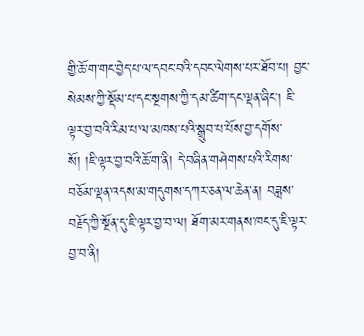གྱི་ཆོ་ག་གང་བྱེད་པ་ལ་དབང་བའི་དབང་ལེགས་པར་ཐོབ་པ། བྱང་སེམས་ཀྱི་སྡོམ་པ་དང་སྔགས་ཀྱི་དམ་ཚིག་དང་ལྡན་ཞིང། ཇི་ལྟར་བྱ་བའི་རིམ་པ་ལ་མཁས་པའི་སྒྲུབ་པ་པོས་བྱ་དགོས་སོ། །ཇི་ལྟར་བྱ་བའི་ཆོ་ག་ནི། དེ་བཞིན་གཤེགས་པའི་རིགས་ བཅོམ་ལྡན་འདས་མ་གདུགས་དཀར་ཅན་ལ་ཆེན་ན། བཟླས་བརྗོད་ཀྱི་སྔོན་དུ་ཇི་ལྟར་བྱ་བ་ལ། ཐོག་མར་གནས་ཁང་དུ་ཇི་ལྟར་བྱ་བ་ནི།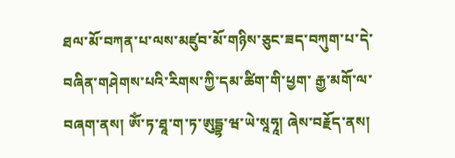ཐལ་མོ་བཀན་པ་ལས་མཛུབ་མོ་གཉིས་ཅུང་ཟད་བཀུག་པ་དེ་བཞིན་གཤེགས་པའི་རིགས་ཀྱི་དམ་ཚིག་གི་ཕྱག་ རྒྱ་མགོ་ལ་བཞག་ནས། ཨོཾ་ཏ་ཐཱ་ག་ཏ་ཨུདྦྷ་ཝ་ཡེ་སཱཧཱ། ཞེས་བརྗོད་ནས།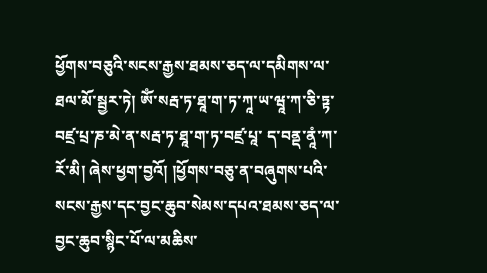ཕྱོགས་བཅུའི་སངས་རྒྱས་ཐམས་ཅད་ལ་དམིགས་ལ་ཐལ་མོ་སྦྱར་ཏེ། ཨོཾ་སརྦ་ཏ་ཐཱ་ག་ཏ་ཀཱ་ཡ་ཝཱ་ཀ་ཅི་ཏྟ་བཛྲ་པྲ་ཎ་མེ་ན་སརྦ་ཏ་ཐཱ་ག་ཏ་བཛྲ་པཱ་ ད་བནྡ་ནཱཾ་ཀ་རོ་མི། ཞེས་ཕྱག་བྱའོ། །ཕྱོགས་བཅུ་ན་བཞུགས་པའི་སངས་རྒྱས་དང་བྱང་ཆུབ་སེམས་དཔའ་ཐམས་ཅད་ལ་བྱང་ཆུབ་སྙིང་པོ་ལ་མཆིས་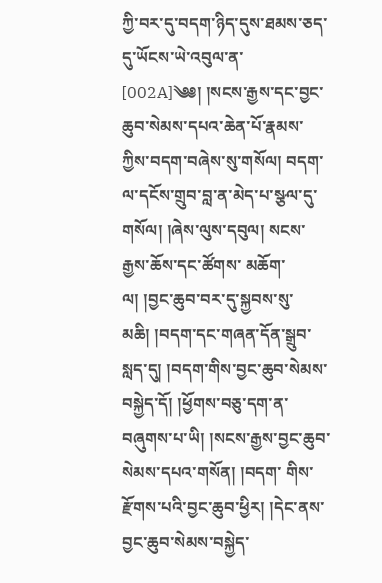ཀྱི་བར་དུ་བདག་ཉིད་དུས་ཐམས་ཅད་དུ་ཡོངས་ཡེ་འབུལ་ན་ [002A]༄༅། །སངས་རྒྱས་དང་བྱང་ཆུབ་སེམས་དཔའ་ཆེན་པོ་རྣམས་ཀྱིས་བདག་བཞེས་སུ་གསོལ། བདག་ལ་དངོས་གྲུབ་བླ་ན་མེད་པ་སྩལ་དུ་གསོལ། །ཞེས་ལུས་དབུལ། སངས་རྒྱས་ཆོས་དང་ཚོགས་ མཆོག་ལ། །བྱང་ཆུབ་བར་དུ་སྐྱབས་སུ་མཆི། །བདག་དང་གཞན་དོན་སྒྲུབ་སླད་དུ། །བདག་གིས་བྱང་ཆུབ་སེམས་བསྐྱེད་དོ། །ཕྱོགས་བཅུ་དག་ན་བཞུགས་པ་ཡི། །སངས་རྒྱས་བྱང་ཆུབ་སེམས་དཔའ་གསོན། །བདག་ གིས་རྫོགས་པའི་བྱང་ཆུབ་ཕྱིར། །དེང་ནས་བྱང་ཆུབ་སེམས་བསྐྱེད་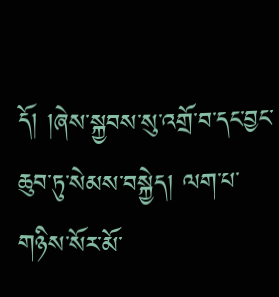དོ། །ཞེས་སྐྱབས་སུ་འགྲོ་བ་དང་བྱང་ཆུབ་ཏུ་སེམས་བསྐྱེད། ལག་པ་གཉིས་སོར་མོ་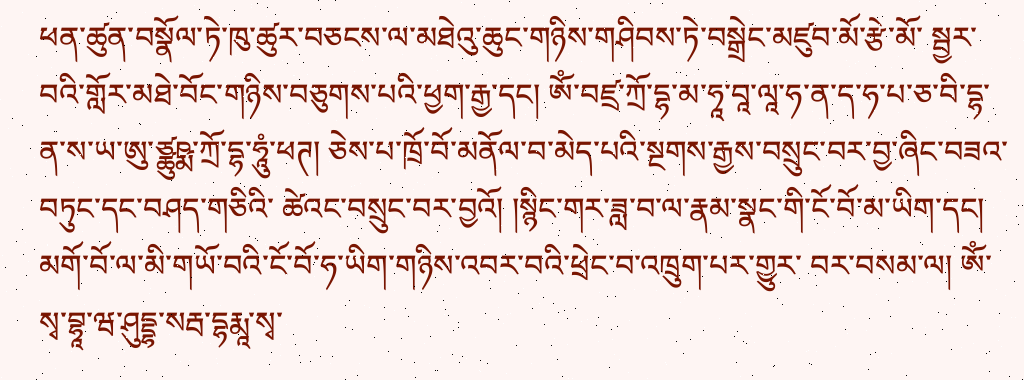ཕན་ཚུན་བསྣོལ་ཏེ་ཁུ་ཚུར་བཅངས་ལ་མཐེའུ་ཆུང་གཉིས་གཤིབས་ཏེ་བསྒྲེང་མཛུབ་མོ་རྩེ་མོ་ སྦྱར་བའི་གློར་མཐེ་བོང་གཉིས་བཅུགས་པའི་ཕྱག་རྒྱ་དང། ཨོཾ་བཛྲ་ཀྲོ་དྷ་མ་ཧཱ་བཱ་ལཱ་ཧ་ན་ད་ཧ་པ་ཅ་བི་དྷ་ན་ས་ཡ་ཨུ་ཙྪུཥྨ་ཀྲོ་དྷ་ཧཱུཾ་ཕཊ། ཅེས་པ་ཁྲོ་བོ་མནོལ་བ་མེད་པའི་སྔགས་རྒྱས་བསྲུང་བར་བྱ་ཞིང་བཟའ་བཏུང་དང་བཤད་གཅིའི་ ཚེའང་བསྲུང་བར་བྱའོ། །སྙིང་གར་ཟླ་བ་ལ་རྣམ་སྣང་གི་ངོ་བོ་མ་ཡིག་དང། མགོ་བོ་ལ་མི་གཡོ་བའི་ངོ་བོ་ཧ་ཡིག་གཉིས་འབར་བའི་ཕྲེང་བ་འཁྲུག་པར་གྱུར་ བར་བསམ་ལ། ཨོཾ་སྭ་བྷཱ་ཝ་ཤུདྡྷ་སརྦ་དྷརྨཱ་སྭ་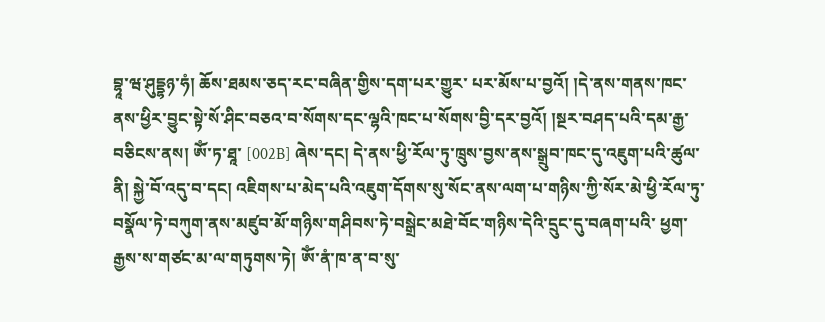བྷཱ་ཝ་ཤུདྡྷཉ་ཧཾ། ཆོས་ཐམས་ཅད་རང་བཞིན་གྱིས་དག་པར་གྱུར་ པར་མོས་པ་བྱའོ། །དེ་ནས་གནས་ཁང་ནས་ཕྱིར་བྱུང་སྟེ་སོ་ཤིང་བཅའ་བ་སོགས་དང་ལྷའི་ཁང་པ་སོགས་བྱི་དར་བྱའོ། །སྔར་བཤད་པའི་དམ་རྒྱ་བཅིངས་ནས། ཨོཾ་ཏ་ཐཱ་ [002B] ཞེས་དང། དེ་ནས་ཕྱི་རོལ་ཏུ་ཁྲུས་བྱས་ནས་སྒྲུབ་ཁང་དུ་འཇུག་པའི་ཚུལ་ནི། སྐྱེ་བོ་འདུ་བ་དང། འཇིགས་པ་མེད་པའི་འཇུག་དོགས་སུ་སོང་ནས་ལག་པ་གཉིས་ཀྱི་སོར་མེ་ཕྱི་རོལ་ཏུ་བསྣོལ་ཏེ་བཀུག་ནས་མཛུབ་མོ་གཉིས་གཤིབས་ཏེ་བསྒྲེང་མཐེ་བོང་གཉིས་དེའི་དྲུང་དུ་བཞག་པའི་ ཕྱག་རྒྱས་ས་གཙང་མ་ལ་གཏུགས་ཏེ། ཨོཾ་ནཾ་ཁ་ན་བ་སུ་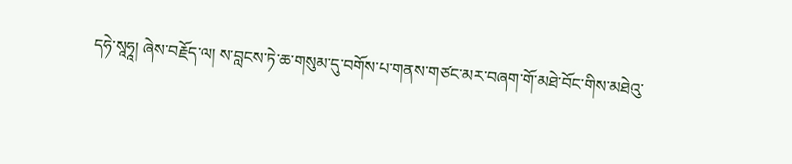དཧེ་སཱཧཱ། ཞེས་བརྗོད་ལ། ས་བླངས་ཏེ་ཆ་གསུམ་དུ་བགོས་པ་གནས་གཙང་མར་བཞག་གོ་མཐེ་བོང་གིས་མཐེའུ་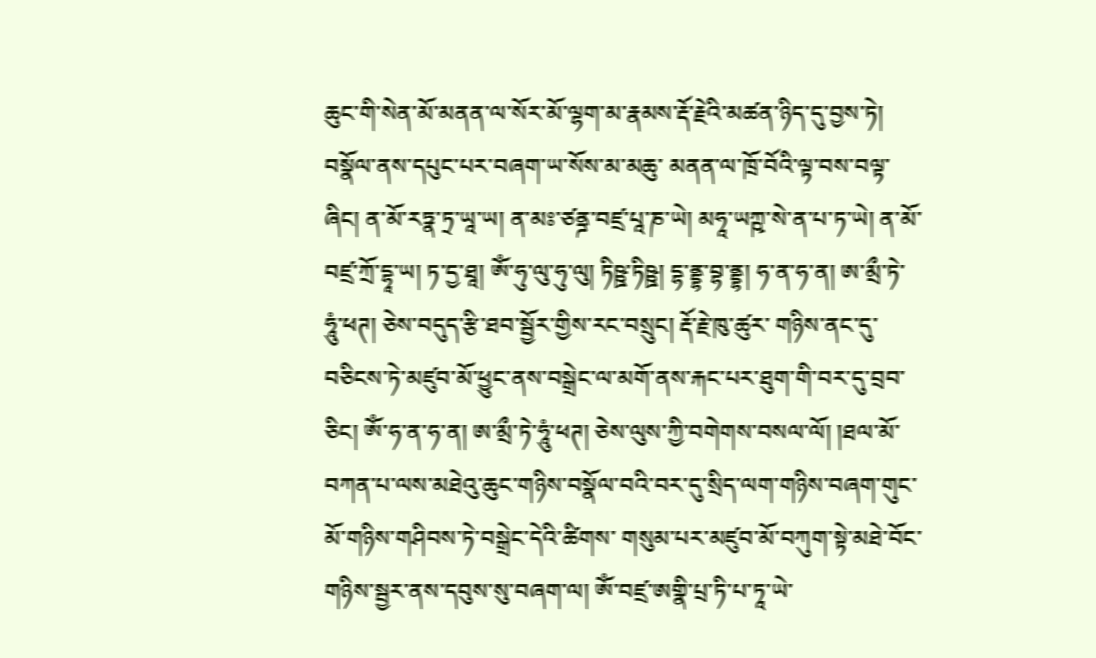ཆུང་གི་སེན་མོ་མནན་ལ་སོར་མོ་ལྷག་མ་རྣམས་རྡོ་རྗེའི་མཚན་ཉིད་དུ་བྱས་ཏེ། བསྣོལ་ནས་དཔུང་པར་བཞག་ཡ་སོས་མ་མཆུ་ མནན་ལ་ཁྲོ་བོའི་ལྟ་བས་བལྟ་ཞིང། ན་མོ་རཏྣ་ཏྲ་ཡཱ་ཡ། ན་མཿ་ཙནྜ་བཛྲ་པཱ་ཎ་ཡེ། མཧཱ་ཡཀྵ་སེ་ན་པ་ཏ་ཡེ། ན་མོ་བཛྲ་ཀྲོ་དྷཱ་ཡ། ཏ་དྱ་ཐཱ། ཨོཾ་ཧུ་ལུ་ཧུ་ལུ། ཏིཥྛ་ཏིཥྛ། དྷ་ནྡྷ་བྷ་ནྡྷ། ཧ་ན་ཧ་ན། ཨ་མྲྀ་ཏེ་ཧཱུཾ་ཕཊ། ཅེས་བདུད་རྩི་ཐབ་སྦྱོར་གྱིས་རང་བསྲུང། རྡོ་རྗེ་ཁུ་ཚུར་ གཉིས་ནང་དུ་བཅིངས་ཏེ་མཛུབ་མོ་ཕྱུང་ནས་བསྒྲེང་ལ་མགོ་ནས་རྐང་པར་ཐུག་གི་བར་དུ་བྲབ་ཅིང། ཨོཾ་ཧ་ན་ཧ་ན། ཨ་མྲྀ་ཏེ་ཧཱུཾ་ཕཊ། ཅེས་ལུས་ཀྱི་བགེགས་བསལ་ལོ། །ཐལ་མོ་བཀན་པ་ལས་མཐེའུ་ཆུང་གཉིས་བསྣོལ་བའི་བར་དུ་སྲིད་ལག་གཉིས་བཞག་གུང་མོ་གཉིས་གཤིབས་ཏེ་བསྒྲེང་དེའི་ཚིགས་ གསུམ་པར་མཛུབ་མོ་བཀུག་སྟེ་མཐེ་བོང་གཉིས་སྦྱར་ནས་དབུས་སུ་བཞག་ལ། ཨོཾ་བཛྲ་ཨགྣི་པྲ་ཏི་པ་ཏཱ་ཡེ་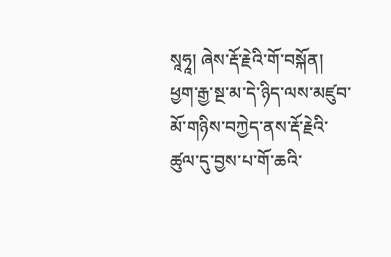སཱཧཱ། ཞེས་རྡོ་རྗེའི་གོ་བསྐོན། ཕྱག་རྒྱ་སྔ་མ་དེ་ཉིད་ལས་མཛུབ་མོ་གཉིས་བཀྱེད་ནས་རྡོ་རྗེའི་ཚུལ་དུ་བྱས་པ་གོ་ཆའི་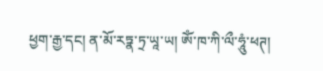ཕྱག་རྒྱ་དང། ན་མོ་རཏྣ་ཏྲ་ཡཱ་ཡ། ཨོཾ་ཁ་ཀི་ལྀ་ཧཱུཾ་ཕཊ།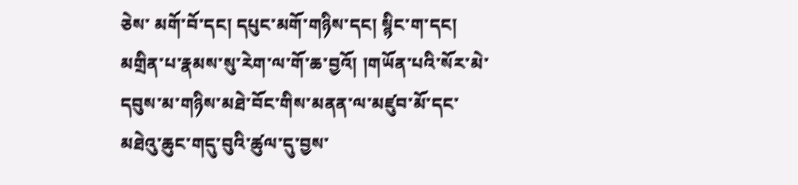ཅེས་ མགོ་བོ་དང། དཔུང་མགོ་གཉིས་དང། སྙིང་ག་དང། མགྲིན་པ་རྣམས་སུ་རེག་ལ་གོ་ཆ་བྱའོ། །གཡོན་པའི་སོར་མེ་དབུས་མ་གཉིས་མཐེ་བོང་གིས་མནན་ལ་མཛུབ་མོ་དང་མཐེའུ་ཆུང་གདུ་བུའི་ཚུལ་དུ་བྱས་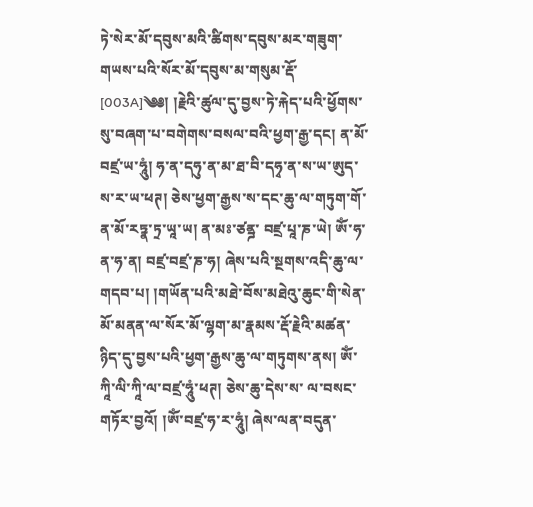ཏེ་སེར་མོ་དབུས་མའི་ཚིགས་དབུས་མར་གཟུག་གཡས་པའི་སོར་མོ་དབུས་མ་གསུམ་རྡོ་ [003A]༄༅། །རྗེའི་ཚུལ་དུ་བྱས་ཏེ་རྐེད་པའི་ཕྱོགས་སུ་བཞག་པ་བགེགས་བསལ་བའི་ཕྱག་རྒྱ་དང། ན་མོ་བཛྲ་ཡ་ཧཱུཾ། ཧ་ན་དཧུ་ན་མ་ཐ་བི་དཧྭ་ན་ས་ཡ་ཨུད་ས་ར་ཡ་ཕཊ། ཅེས་ཕྱག་རྒྱས་ས་དང་ཆུ་ལ་གཏུག་གོ་ ན་མོ་རཏྣ་ཏྲ་ཡཱ་ཡ། ན་མཿ་ཙནྜ་ བཛྲ་པཱ་ཎ་ཡེ། ཨོཾ་ཧ་ན་ཧ་ན། བཛྲ་བཛྲ་ཎ་ཧ། ཞེས་པའི་སྔགས་འདི་ཆུ་ལ་གདབ་པ། །གཡོན་པའི་མཐེ་བོས་མཐེའུ་ཆུང་གི་སེན་མོ་མནན་ལ་སོར་མོ་ལྷག་མ་རྣམས་རྡོ་རྗེའི་མཚན་ཉིད་དུ་བྱས་པའི་ཕྱག་རྒྱས་ཆུ་ལ་གཏུགས་ནས། ཨོཾ་ཀཱི་ལི་ཀཱི་ལ་བཛྲ་ཧཱུཾ་ཕཊ། ཅེས་ཆུ་དེས་ས་ ལ་བསང་གཏོར་བྱའོ། །ཨོཾ་བཛྲ་ཧ་ར་ཧཱུཾ། ཞེས་ལན་བདུན་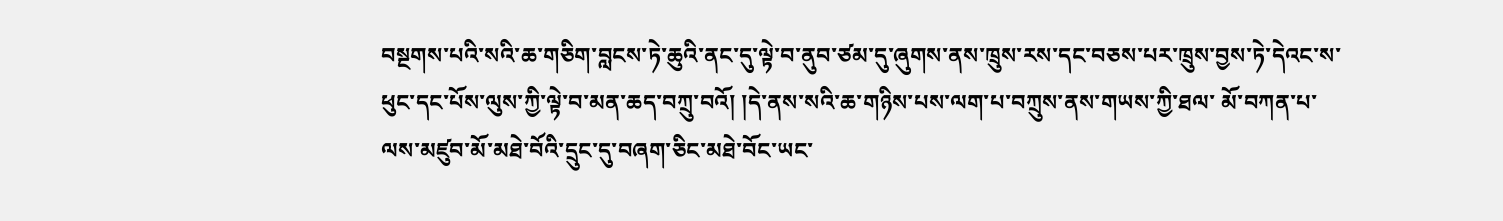བསྔགས་པའི་སའི་ཆ་གཅིག་བླངས་ཏེ་ཆུའི་ནང་དུ་ལྟེ་བ་ནུབ་ཙམ་དུ་ཞུགས་ནས་ཁྲུས་རས་དང་བཅས་པར་ཁྲུས་བྱས་ཏེ་དེའང་ས་ཕུང་དང་པོས་ལུས་ཀྱི་ལྟེ་བ་མན་ཆད་བཀྲུ་བའོ། །དེ་ནས་སའི་ཆ་གཉིས་པས་ལག་པ་བཀྲུས་ནས་གཡས་ཀྱི་ཐལ་ མོ་བཀན་པ་ལས་མཛུབ་མོ་མཐེ་བོའི་དྲུང་དུ་བཞག་ཅིང་མཐེ་བོང་ཡང་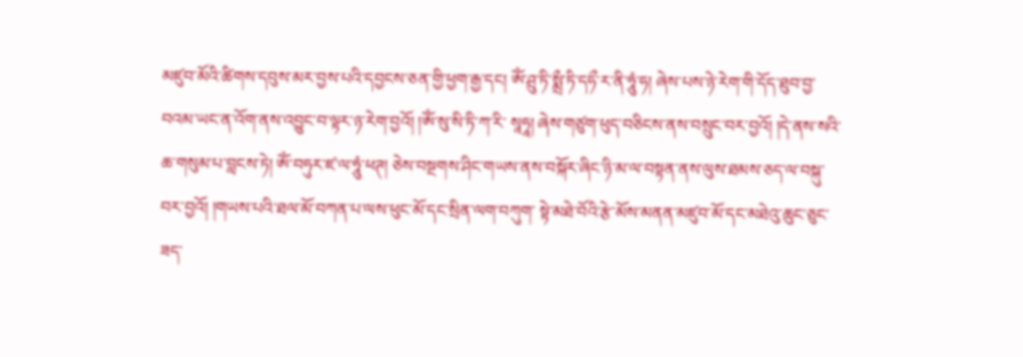མཛུབ་མོའི་ཚིགས་དབུས་མར་བྱས་པའི་དབྱངས་ཅན་གྱི་ཕྱག་རྒྱ་དང། ཨོཾ་ཤྲུ་ཏི་སྨྲྀ་ཏི་དཧྀ་ར་ནི་ཧཱུཾ་ཧ། ཞེས་པས་ཉེ་རེག་གི་དོད་ཐུབ་བྱ་བའམ་ཡང་ན་འོག་ནས་འབྱུང་བ་ལྟར་ཉ་རེག་བྱའོ། །ཨོཾ་སུ་སི་ཏི་ཀ་རི་ སཱཧཱ། ཞེས་གཙུག་ཕུད་བཅིངས་ནས་བསྲུང་བར་བྱའོ། །དེ་ནས་སའི་ཆ་གསུམ་པ་བླངས་ཏེ། ཨོཾ་བཧུར་ཛ་ལ་ཧཱུཾ་ཕཊ། ཅེས་བསྔགས་ཤིང་གཡས་ནས་བསྐོར་ཞིང་ཉི་མ་ལ་བསྟན་ནས་ལུས་ཐམས་ཅད་ལ་བསྐུ་བར་བྱའོ། །གཡས་པའི་ཐལ་མོ་བཀན་པ་ལས་ཕུང་མོ་དང་སྲིན་ལག་བཀུག་ སྟེ་མཐེ་བོའི་རྩེ་མོས་མནན་མཛུབ་མོ་དང་མཐེའུ་ཆུང་ཅུང་ཟད་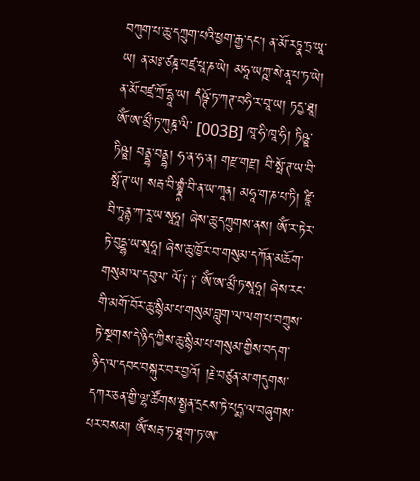བཀུག་པ་ཆུ་དཀྲུག་པའི་ཕྱག་རྒྱ་དང། ན་མོ་རཏྣ་ཏྲ་ཡཱ་ཡ། ན་མཿ་ཙཎྜ་བཛྲ་པཱ་ཎ་ཡེ། མཧཱ་ཡཀྵ་སེ་ནཱ་པ་ཏ་ཡེ། ན་མོ་བཛྲ་ཀྲོ་དྷཱ་ཡ། དཾཥྚོ་ཏ་ཀཊ་བཧཻ་ར་བཱ་ཡ། ཏདྱ་ཐཱ། ཨོཾ་ཨ་མྲྀ་ཏ་ཀུཎྜ་ལི་ [003B] ཁཱ་ཧི་ཁཱ་ཧི། ཏིཥྛ་ཏིཥྛ། བནྡྷ་བནྡྷ། ཧ་ན་ཧ་ན། གརྫ་གརྫ། བི་སྥོ་ཊ་ཡ་བི་སྥོ་ཊ་ཡ། སརྦ་བི་གྷྣཱཾ་བི་ན་ཡ་ཀཱན། མཧཱ་ག་ཎ་པ་ཏི། ཛཱི་བི་ཏཱནྟ་ཀ་རཱ་ཡ་སཱཧཱ། ཞེས་ཆུ་དཀྲུགས་ནས། ཨོཾ་ར་ཏེར་ཏེ་བུདྡྷ་ཡ་སཱཧཱ། ཞེས་ཆུ་ཁྱོར་བ་གསུམ་དཀོན་མཆོག་གསུམ་ལ་དབུལ་ ལོ༑ ༑ ཨོཾ་ཨ་མྲྀ་ཏ་སཱཧཱ། ཞེས་རང་གི་མགོ་བོར་ཆུ་སྙིམ་པ་གསུམ་བླུག་ལ་ལག་པ་བཀྲུས་ཏེ་སྔགས་དེ་ཉིད་ཀྱིས་ཆུ་སྙིམ་པ་གསུམ་གྱིས་བདག་ཉིད་ལ་དབང་བསྐུར་བར་བྱའོ། །རྗེ་བཙུན་མ་གདུགས་དཀར་ཅན་གྱི་ལྷ་ཚོགས་སྤྱན་དྲངས་ཏེ་པདྨ་ལ་བཞུགས་པར་བསམ། ཨོཾ་སརྦ་ཏ་ཐཱ་ག་ཏ་ཨ་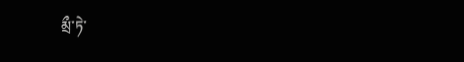མྲྀ་ཏེ་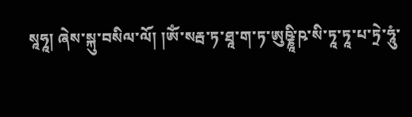སཱཧཱ། ཞེས་སྐུ་བསིལ་ལོ། །ཨོཾ་སརྦ་ཏ་ཐཱ་ག་ཏ་ཨུཥྞཱི་ཥ་སི་ཏཱ་ཏཱ་པ་ཏྲེ་ཧཱུཾ་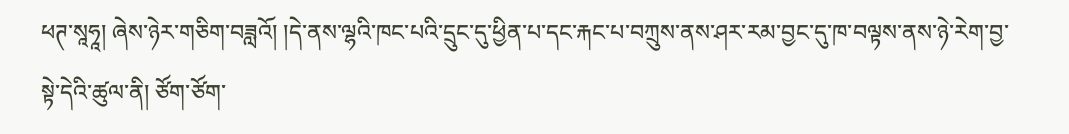ཕཊ་སཱཧཱ། ཞེས་ཉེར་གཅིག་བཟླའོ། །དེ་ནས་ལྷའི་ཁང་པའི་དྲུང་དུ་ཕྱིན་པ་དང་རྐང་པ་བཀྲུས་ནས་ཤར་རམ་བྱང་དུ་ཁ་བལྟས་ནས་ཉེ་རེག་བྱ་སྟེ་དེའི་ཚུལ་ནི། ཙོག་ཙོག་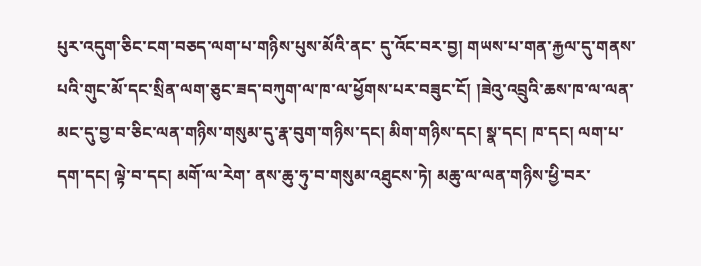པུར་འདུག་ཅིང་ངག་བཅད་ལག་པ་གཉིས་པུས་མོའི་ནང་ དུ་འོང་བར་བྱ། གཡས་པ་གན་རྐྱལ་དུ་གནས་པའི་གུང་མོ་དང་སྲིན་ལག་ཅུང་ཟད་བཀུག་ལ་ཁ་ལ་ཕྱོགས་པར་བཟུང་ངོ། །ཟེའུ་འབྲུའི་ཆས་ཁ་ལ་ལན་མང་དུ་བྱ་བ་ཅིང་ལན་གཉིས་གསུམ་དུ་རྣ་བུག་གཉིས་དང། མིག་གཉིས་དང། སྣ་དང། ཁ་དང། ལག་པ་དག་དང། ལྟེ་བ་དང། མགོ་ལ་རེག་ ནས་ཆུ་ཧུ་བ་གསུམ་འཐུངས་ཏེ། མཆུ་ལ་ལན་གཉིས་ཕྱི་བར་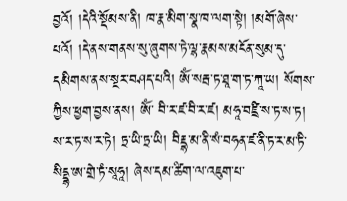བྱའོ། །དེའི་སྡོམས་ནི། ཁ་རྣ་མིག་སྣ་ཁ་ལག་སྟེ། །མགོ་ཞེས་པའོ། །དེ་ནས་གནས་སུ་ཞུགས་ཏེ་ལྷ་རྣམས་མངོན་སུམ་དུ་དམིགས་ནས་སྔར་བཤད་པའི། ཨོཾ་སརྦ་ཏ་ཐཱ་ག་ཏ་ཀཱ་ཡ། སོགས་ཀྱིས་ཕྱག་བྱས་ནས། ཨོཾ་ བི་ར་ཛ་བི་ར་ཛ། མཧཱ་བཛྲི་ས་ཏ་ས་ཏ། ས་ར་ཏ་ས་ར་ཏེ། ཏྲ་ཡི་ཏྲ་ཡི། བིརྡྷ་མ་ནི་སཾ་བཧན་ཛ་ནི་ཏ་ར་མ་ཏི་སིདྡྷ་ཨ་གྲེ་ཏཾ་སཱཧཱ། ཞེས་དམ་ཚིག་ལ་འཇུག་པ་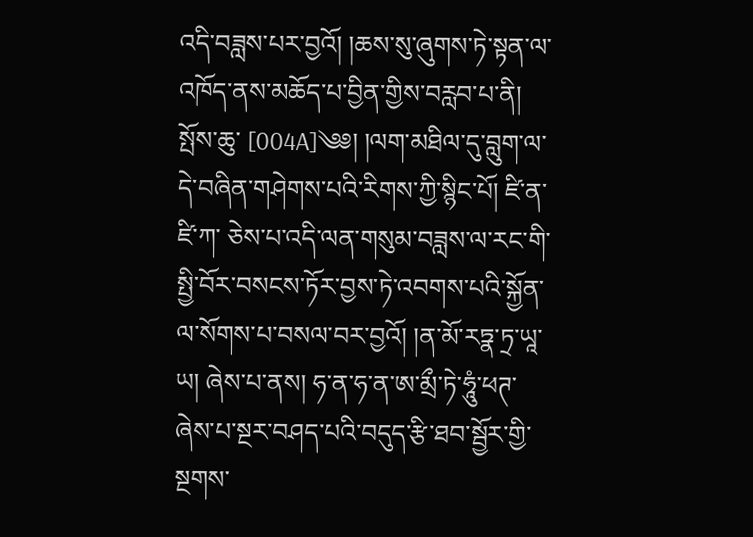འདི་བཟླས་པར་བྱའོ། །ཆས་སུ་ཞུགས་ཏེ་སྟན་ལ་འཁོད་ནས་མཆོད་པ་བྱིན་གྱིས་བརླབ་པ་ནི། སྤོས་ཆུ་ [004A]༄༅། །ལག་མཐིལ་དུ་བླུག་ལ་དེ་བཞིན་གཤེགས་པའི་རིགས་ཀྱི་སྙིང་པོ། ཛི་ན་ཛི་ཀ་ ཅེས་པ་འདི་ལན་གསུམ་བཟླས་ལ་རང་གི་སྤྱི་བོར་བསངས་ཏོར་བྱས་ཏེ་འབགས་པའི་སྐྱོན་ལ་སོགས་པ་བསལ་བར་བྱའོ། །ན་མོ་རཏྣ་ཏྲ་ཡཱ་ཡ། ཞེས་པ་ནས། ཧ་ན་ཧ་ན་ཨ་མྲྀ་ཏེ་ཧཱུཾ་ཕཊ་ ཞེས་པ་སྔར་བཤད་པའི་བདུད་རྩི་ཐབ་སྦྱོར་གྱི་སྔགས་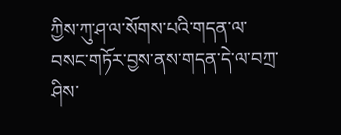ཀྱིས་ཀུ་ཤ་ལ་སོགས་པའི་གདན་ལ་བསང་གཏོར་བྱས་ནས་གདན་དེ་ལ་བཀྲ་ཤིས་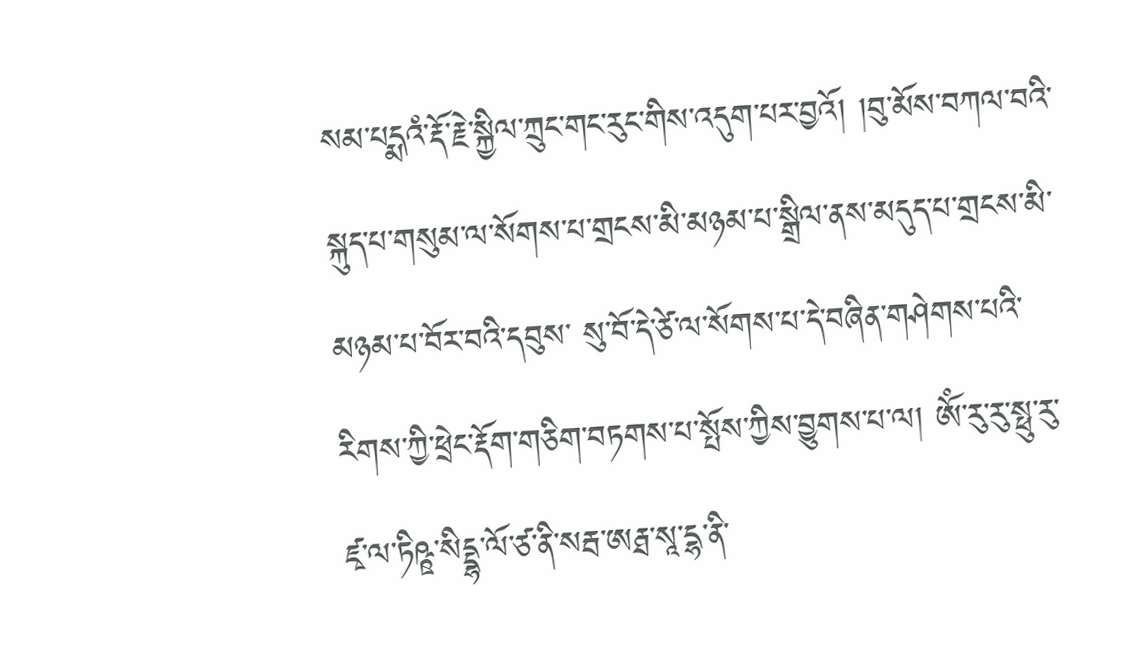སམ་པདྨའཾ་རྡོ་རྗེ་སྐྱིལ་ཀྲུང་གང་རུང་གིས་འདུག་པར་བྱའོ། །བུ་མོས་བཀལ་བའི་སྐུད་པ་གསུམ་ལ་སོགས་པ་གྲངས་མི་མཉམ་པ་སྒྲིལ་ནས་མདུད་པ་གྲངས་མི་མཉམ་པ་བོར་བའི་དབུས་ སུ་བོ་དེ་ཙེ་ལ་སོགས་པ་དེ་བཞིན་གཤེགས་པའི་རིགས་ཀྱི་ཕྲེང་རྡོག་གཅིག་བཏགས་པ་སྤོས་ཀྱིས་བྱུགས་པ་ལ། ཨོཾ་རུ་རུ་སྥུ་རུ་ཛྭ་ལ་ཏིཥྛ་སིདྡྷ་ལོ་ཙ་ནི་སརྦ་ཨརྠ་སཱ་དྷ་ནི་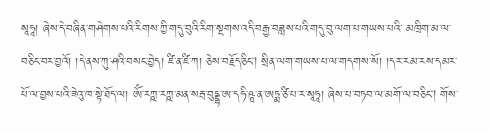སཱཧཱ། ཞེས་དེ་བཞིན་གཤེགས་པའི་རིགས་ཀྱི་གདུ་བུའི་རིག་སྔགས་འདི་བརྒྱ་བཟླས་པའི་གདུ་བུ་ལག་པ་གཡས་པའི་ མཁྲིག་མ་ལ་བཅིང་བར་བྱའོ། །དེ་ནས་ཀུ་ཤའི་བསང་བྱེད། ཛི་ན་ཛི་ཀ། ཅེས་བརྗོད་ཅིང། སྲིན་ལག་གཡས་པ་ལ་གདགས་སོ། །དར་རམ་རས་དམར་པོ་ལ་བྱས་པའི་ཟེའུ་ཁ་སྟེ་ཐོད་ལ། ཨོཾ་རཀྵ་རཀྵ་མན་སརྦ་བུདྡྷ་ཨ་དཧི་ཥྛ་ན་ཨཏྨ་ཙི་པ་ར་སཱཧཱ། ཞེས་པ་བཏབ་ལ་མགོ་ལ་བཅིང། གོས་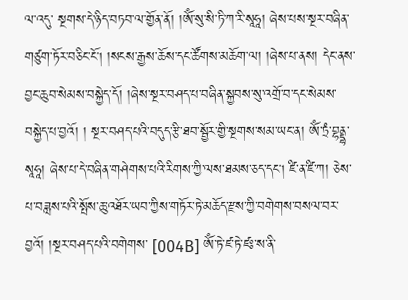ལ་འདུ་ སྔགས་དེ་ཉིད་བཏབ་ལ་གྱོན་ནོ། །ཨོཾ་སུ་སི་ཏི་ཀ་རི་སཱཧཱ། ཞེས་པས་སྔར་བཞིན་གཙུག་ཏོར་བཅིང་ངོ། །སངས་རྒྱས་ཆོས་དང་ཚོགས་མཆོག་ལ། །ཞེས་པ་ནས། དེང་ནས་བྱང་ཆུབ་སེམས་བསྐྱེད་དོ། །ཞེས་སྔར་བཤད་པ་བཞིན་སྐྱབས་སུ་འགྲོ་བ་དང་སེམས་བསྐྱེད་པ་བྱའོ། ། སྔར་བཤད་པའི་བདུད་རྩི་ཐབ་སྦྱོར་གྱི་སྔགས་སམ་ཡང་ན། ཨོཾ་ཏྲཾ་བྷནྡྷ་སཱཧཱ། ཞེས་པ་དེ་བཞིན་གཤེགས་པའི་རིགས་ཀྱི་ལས་ཐམས་ཅད་དང། ཛི་ན་ཛི་ཀ། ཅེས་པ་བཟླས་པའི་སྤོས་ཆུ་འཐོར་ཡབ་ཀྱིས་གཏོར་ཏེ་མཆོད་རྫས་ཀྱི་བགེགས་བསལ་བར་བྱའོ། །སྔར་བཤད་པའི་བགེགས་ [004B] ཨོཾ་ཏེ་ཛ་ཏེ་ཛཿ་ས་ནི་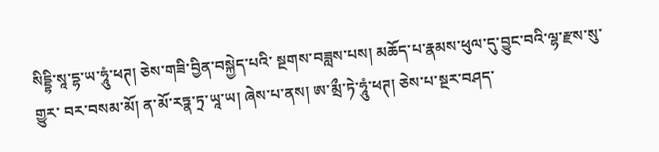སིདྡྷི་སཱ་དྷ་ཡ་ཧཱུཾ་ཕཊ། ཅེས་གཟི་བྱིན་བསྐྱེད་པའི་ སྔགས་བཟླས་པས། མཆོད་པ་རྣམས་ཕུལ་དུ་བྱུང་བའི་ལྷ་རྫས་སུ་གྱུར་ བར་བསམ་མོ། ན་མོ་རཏྣ་ཏྲ་ཡཱ་ཡ། ཞེས་པ་ནས། ཨ་མྲྀ་ཏེ་ཧཱུཾ་ཕཊ། ཅེས་པ་སྔར་བཤད་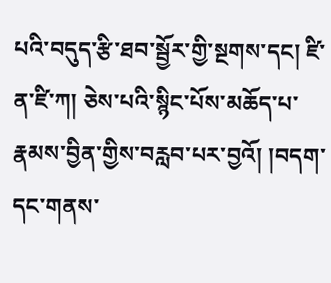པའི་བདུད་རྩི་ཐབ་སྦྱོར་གྱི་སྔགས་དང། ཛི་ན་ཛི་ཀ། ཅེས་པའི་སྙིང་པོས་མཆོད་པ་རྣམས་བྱིན་གྱིས་བརླབ་པར་བྱའོ། །བདག་ དང་གནས་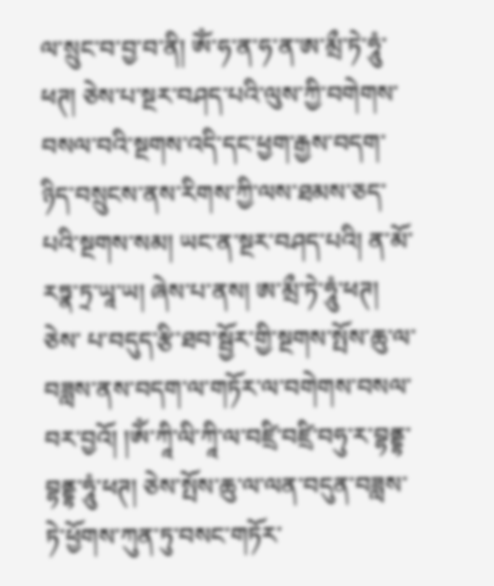ལ་སྲུང་བ་བྱ་བ་ནི། ཨོཾ་ཧ་ན་ཧ་ན་ཨ་མྲྀ་ཏེ་ཧཱུཾ་ཕཊ། ཅེས་པ་སྔར་བཤད་པའི་ལུས་ཀྱི་བགེགས་བསལ་བའི་སྔགས་འདི་དང་ཕྱག་རྒྱས་བདག་ཉིད་བསྲུངས་ནས་རིགས་ཀྱི་ལས་ཐམས་ཅད་པའི་སྔགས་སམ། ཡང་ན་སྔར་བཤད་པའི། ན་མོ་རཏྣ་ཏྲ་ཡཱ་ཡ། ཞེས་པ་ནས། ཨ་མྲྀ་ཏེ་ཧཱུཾ་ཕཊ། ཅེས་ པ་བདུད་རྩི་ཐབ་སྦྱོར་གྱི་སྔགས་སྤོས་ཆུ་ལ་བཟླས་ནས་བདག་ལ་གཏོར་ལ་བགེགས་བསལ་བར་བྱའོ། །ཨོཾ་ཀཱི་ལི་ཀཱི་ལ་བཛྲི་བཛྲི་བཧུ་ར་བྷནྡྷ་བྷནྡྷ་ཧཱུཾ་ཕཊ། ཅེས་སྤོས་ཆུ་ལ་ལན་བདུན་བཟླས་ཏེ་ཕྱོགས་ཀུན་ཏུ་བསང་གཏོར་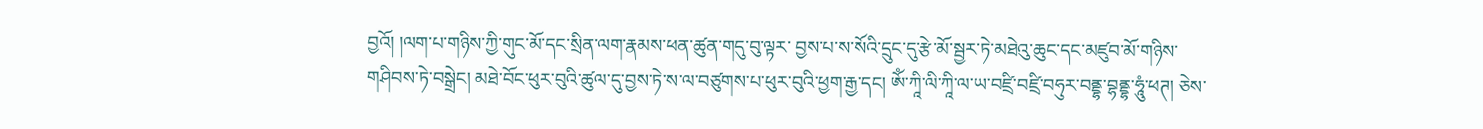བྱའོ། །ལག་པ་གཉིས་ཀྱི་གུང་མོ་དང་སྲིན་ལག་རྣམས་ཕན་ཚུན་གདུ་བུ་ལྟར་ བྱས་པ་ས་སོའི་དྲུང་དུ་རྩེ་མོ་སྦྱར་ཏེ་མཐེའུ་ཆུང་དང་མཛུབ་མོ་གཉིས་གཤིབས་ཏེ་བསྒྲེང། མཐེ་བོང་ཕུར་བུའི་ཚུལ་དུ་བྱས་ཏེ་ས་ལ་བཙུགས་པ་ཕུར་བུའི་ཕྱག་རྒྱ་དང། ཨོཾ་ཀཱི་ལི་ཀཱི་ལ་ཡ་བཛྲི་བཛྲི་བཧུར་བནྡྷ་བྷནྡྷ་ཧཱུཾ་ཕཊ། ཅེས་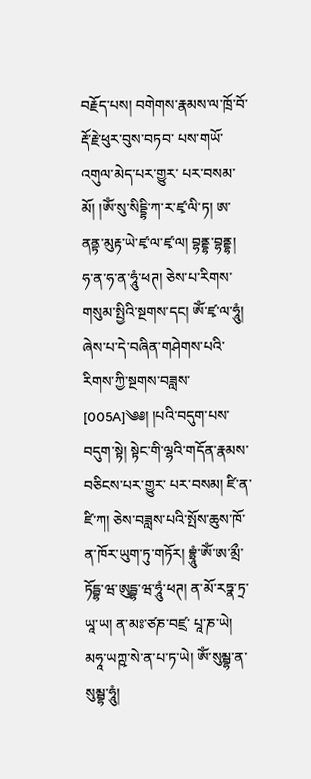བརྗོད་པས། བགེགས་རྣམས་ལ་ཁྲོ་བོ་རྡོ་རྗེ་ཕུར་བུས་བཏབ་ པས་གཡོ་འགུལ་མེད་པར་གྱུར་ པར་བསམ་མོ། །ཨོཾ་སུ་སིདྡྷི་ཀ་ར་ཛྭ་ལི་ཏ། ཨ་ནནྟ་མུརྟ་ཡེ་ཛྭ་ལ་ཛྭ་ལ། བྷནྡྷ་བྷནྡྷ། ཧ་ན་ཧ་ན་ཧཱུཾ་ཕཊ། ཅེས་པ་རིགས་གསུམ་སྤྱིའི་སྔགས་དང། ཨོཾ་ཛྭ་ལ་ཧཱུཾ། ཞེས་པ་དེ་བཞིན་གཤེགས་པའི་རིགས་ཀྱི་སྔགས་བཟླས་ [005A]༄༅། །པའི་བདུག་པས་བདུག་སྟེ། སྟེང་གི་ལྷའི་གདོན་རྣམས་བཅིངས་པར་གྱུར་ པར་བསམ། ཛི་ན་ཛི་ཀ། ཅེས་བཟླས་པའི་སྤོས་ཆུས་ཁོ་ན་ཁོར་ཡུག་ཏུ་གཏོར། བྷྲཱུཾ་ཨོཾ་ཨ་མྲྀ་ཏོདྦྷ་ཝ་ཨུདྦྷ་ཝ་ཧཱུཾ་ཕཊ། ན་མོ་རཏྣ་ཏྲ་ཡཱ་ཡ། ན་མཿ་ཙཎ་བཛྲ་ པཱ་ཎ་ཡེ། མཧཱ་ཡཀྵ་སེ་ན་པ་ཏ་ཡེ། ཨོཾ་སུམྦྷ་ན་སུམྦྷ་ཧཱུཾ།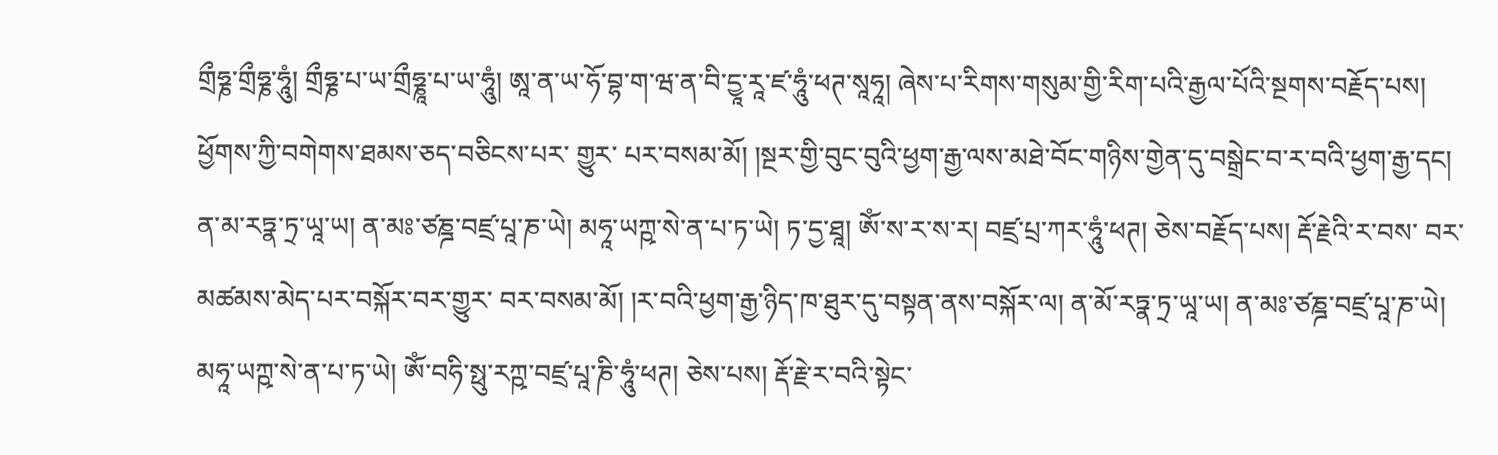གྲྀཧྞ་གྲྀཧྞ་ཧཱུཾ། གྲྀཧྞ་པ་ཡ་གྲྀཧྞཱ་པ་ཡ་ཧཱུཾ། ཨཱ་ན་ཡ་ཧོ་བྷ་ག་ཝ་ན་བི་དྱཱ་རཱ་ཛ་ཧཱུཾ་ཕཊ་སཱཧཱ། ཞེས་པ་རིགས་གསུམ་གྱི་རིག་པའི་རྒྱལ་པོའི་སྔགས་བརྗོད་པས། ཕྱོགས་ཀྱི་བགེགས་ཐམས་ཅད་བཅིངས་པར་ གྱུར་ པར་བསམ་མོ། །སྔར་གྱི་བུང་བུའི་ཕྱག་རྒྱ་ལས་མཐེ་བོང་གཉིས་གྱེན་དུ་བསྒྲེང་བ་ར་བའི་ཕྱག་རྒྱ་དང། ན་མ་རཏྣ་ཏྲ་ཡཱ་ཡ། ན་མཿ་ཙཎྜ་བཛྲ་པཱ་ཎ་ཡེ། མཧཱ་ཡཀྵ་སེ་ན་པ་ཏ་ཡེ། ཏ་དྱ་ཐཱ། ཨོཾ་ས་ར་ས་ར། བཛྲ་པྲ་ཀར་ཧཱུཾ་ཕཊ། ཅེས་བརྗོད་པས། རྡོ་རྗེའི་ར་བས་ བར་མཚམས་མེད་པར་བསྐོར་བར་གྱུར་ བར་བསམ་མོ། །ར་བའི་ཕྱག་རྒྱ་ཉིད་ཁ་ཐུར་དུ་བསྟན་ནས་བསྐོར་ལ། ན་མོ་རཏྣ་ཏྲ་ཡཱ་ཡ། ན་མཿ་ཙཎྜ་བཛྲ་པཱ་ཎ་ཡེ། མཧཱ་ཡཀྵ་སེ་ན་པ་ཏ་ཡེ། ཨོཾ་བཧི་སྥུ་རཀྵ་བཛྲ་པཱ་ཎི་ཧཱུཾ་ཕཊ། ཅེས་པས། རྡོ་རྗེ་ར་བའི་སྟེང་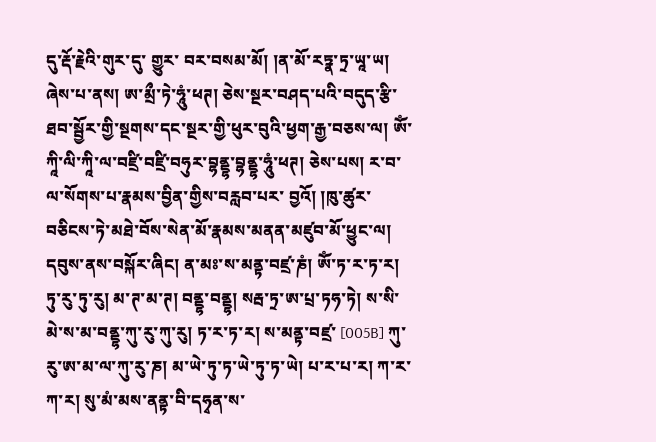དུ་རྡོ་རྗེའི་གུར་དུ་ གྱུར་ བར་བསམ་མོ། །ན་མོ་རཏྣ་ཏྲ་ཡཱ་ཡ། ཞེས་པ་ནས། ཨ་མྲྀ་ཏེ་ཧཱུཾ་ཕཊ། ཅེས་སྔར་བཤད་པའི་བདུད་རྩི་ཐབ་སྦྱོར་གྱི་སྔགས་དང་སྔར་གྱི་ཕུར་བུའི་ཕྱག་རྒྱ་བཅས་ལ། ཨོཾ་ཀཱི་ལི་ཀཱི་ལ་བཛྲི་བཛྲི་བཧུར་བྷནྡྷ་བྷནྡྷ་ཧཱུཾ་ཕཊ། ཅེས་པས། ར་བ་ལ་སོགས་པ་རྣམས་བྱིན་གྱིས་བརླབ་པར་ བྱའོ། །ཁུ་ཚུར་བཅིངས་ཏེ་མཐེ་བོས་སེན་མོ་རྣམས་མནན་མཛུབ་མོ་ཕྱུང་ལ། དབུས་ནས་བསྐོར་ཞིང། ན་མཿ་ས་མནྟ་བཛྲ་ཎཾ། ཨོཾ་ཏ་ར་ཏ་ར། ཏུ་རུ་ཏུ་རུ། མ་ཊ་མ་ཊ། བནྡྷ་བནྡྷ། སརྦ་ཏྲ་ཨ་པྲ་ཏཧ་ཏེ། ས་སི་མེ་ས་མ་བནྡྷ་ཀུ་རུ་ཀུ་རུ། ཏ་ར་ཏ་ར། ས་མནྟ་བཛྲ་ [005B] ཀུ་རུ་ཨ་མ་ལ་ཀུ་རུ་ཎ། མ་ཡེ་ཏུ་ཏ་ཡེ་ཏུ་ཏ་ཡེ། པ་ར་པ་ར། ཀ་ར་ཀ་ར། སུ་མཾ་མས་ནནྟ་བི་དཧྭན་ས་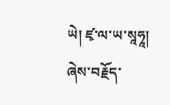ཡེ། ཛྭ་ལ་ཡ་སཱཧཱ། ཞེས་བརྗོད་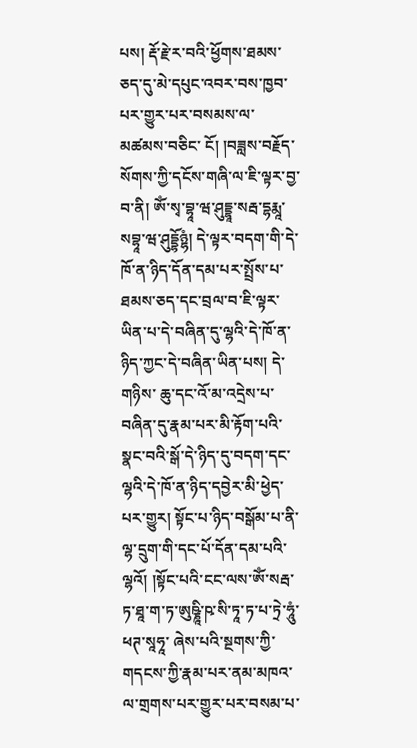པས། རྡོ་རྗེ་ར་བའི་ཕྱོགས་ཐམས་ཅད་དུ་མེ་དཔུང་འབར་བས་ཁྱབ་པར་གྱུར་པར་བསམས་ལ་མཚམས་བཅིང་ ངོ། །བཟླས་བརྗོད་སོགས་ཀྱི་དངོས་གཞི་ལ་ཇི་ལྟར་བྱ་བ་ནི། ཨོཾ་སྭ་བྷཱ་ཝ་ཤུདྡྷཱ་སརྦ་དྷརྨཱ་སབྷཱ་ཝ་ཤུདྡྷོཉྷཾ། དེ་ལྟར་བདག་གི་དེ་ཁོ་ན་ཉིད་དོན་དམ་པར་སྤྲོས་པ་ཐམས་ཅད་དང་བྲལ་བ་ཇི་ལྟར་ཡིན་པ་དེ་བཞིན་དུ་ལྷའི་དེ་ཁོ་ན་ཉིད་ཀྱང་དེ་བཞིན་ཡིན་པས། དེ་གཉིས་ ཆུ་དང་འོ་མ་འདྲེས་པ་བཞིན་དུ་རྣམ་པར་མི་རྟོག་པའི་སྣང་བའི་སྒོ་དེ་ཉིད་དུ་བདག་དང་ལྷའི་དེ་ཁོ་ན་ཉིད་དབྱེར་མི་ཕྱེད་པར་གྱུར། སྟོང་པ་ཉིད་བསྒོམ་པ་ནི་ལྷ་དྲུག་གི་དང་པོ་དོན་དམ་པའི་ལྷའོ། །སྟོང་པའི་ངང་ལས་ཨོཾ་སརྦ་ཏ་ཐཱ་ག་ཏ་ཨུཥྞཱི་ཥ་སི་ཏཱ་ཏ་པ་ཏྲེ་ཧཱུཾ་ཕཊ་སཱཧཱ་ ཞེས་པའི་སྔགས་ཀྱི་གདངས་ཀྱི་རྣམ་པར་ནམ་མཁའ་ལ་གྲགས་པར་གྱུར་པར་བསམ་པ་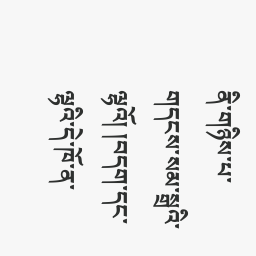ནི་གཉིས་པ་གདངས་སམ་སྒྲའི་ལྷའོ། །བདག་དང་ལྷའི་དེ་ཁོ་ན་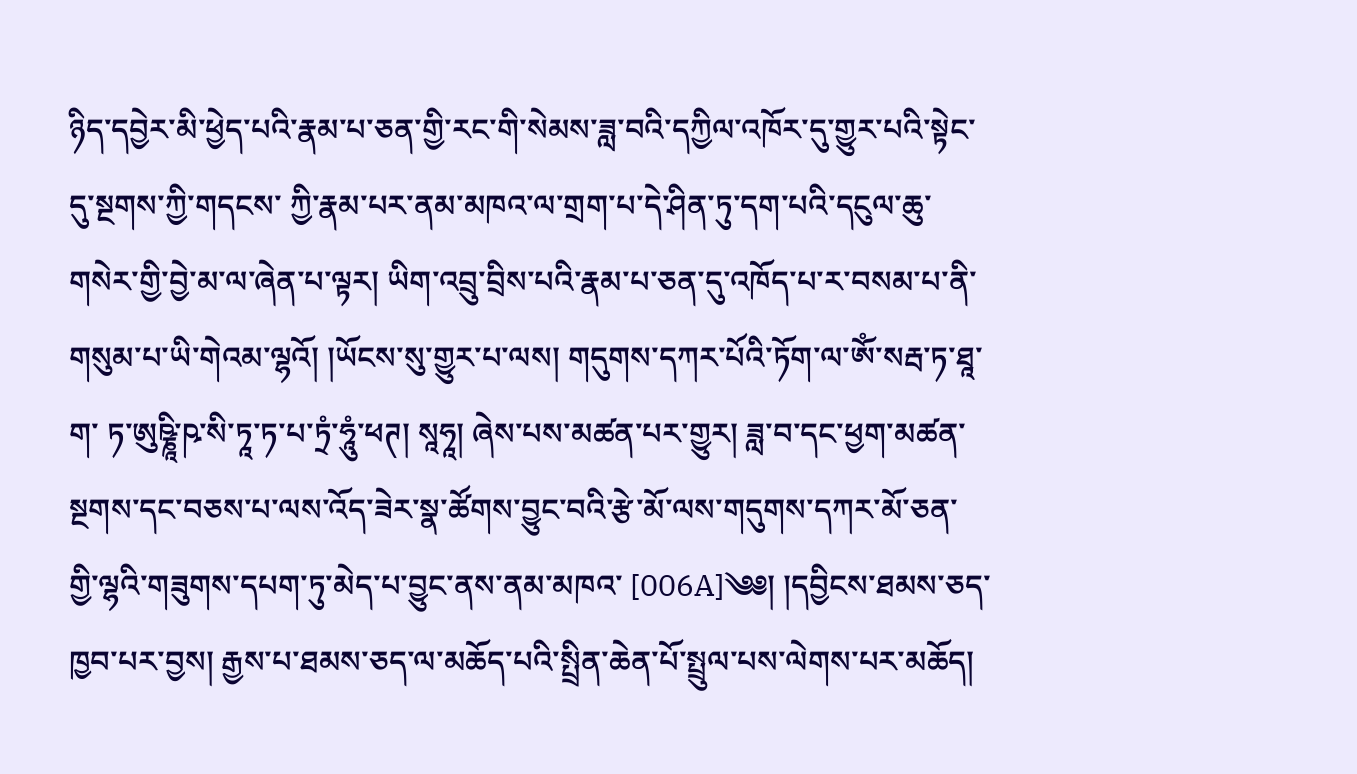ཉིད་དབྱེར་མི་ཕྱེད་པའི་རྣམ་པ་ཅན་གྱི་རང་གི་སེམས་ཟླ་བའི་དཀྱིལ་འཁོར་དུ་གྱུར་པའི་སྟེང་དུ་སྔགས་ཀྱི་གདངས་ ཀྱི་རྣམ་པར་ནམ་མཁའ་ལ་གྲག་པ་དེ་ཤིན་ཏུ་དག་པའི་དངུལ་ཆུ་གསེར་གྱི་བྱེ་མ་ལ་ཞེན་པ་ལྟར། ཡིག་འབྲུ་བྲིས་པའི་རྣམ་པ་ཅན་དུ་འཁོད་པ་ར་བསམ་པ་ནི་གསུམ་པ་ཡི་གེའམ་ལྷའོ། །ཡོངས་སུ་གྱུར་པ་ལས། གདུགས་དཀར་པོའི་ཏོག་ལ་ཨོཾ་སརྦ་ཏ་ཐཱ་ག་ ཏ་ཨུཥྞཱི་ཥ་སི་ཏཱ་ཏ་པ་ཏྲཾ་ཧཱུཾ་ཕཊ། སཱཧཱ། ཞེས་པས་མཚན་པར་གྱུར། ཟླ་བ་དང་ཕྱག་མཚན་སྔགས་དང་བཅས་པ་ལས་འོད་ཟེར་སྣ་ཚོགས་བྱུང་བའི་རྩེ་མོ་ལས་གདུགས་དཀར་མོ་ཅན་གྱི་ལྷའི་གཟུགས་དཔག་ཏུ་མེད་པ་བྱུང་ནས་ནམ་མཁའ་ [006A]༄༅། །དབྱིངས་ཐམས་ཅད་ཁྱབ་པར་བྱས། རྒྱས་པ་ཐམས་ཅད་ལ་མཆོད་པའི་སྤྲིན་ཆེན་པོ་སྤྲུལ་པས་ལེགས་པར་མཆོད།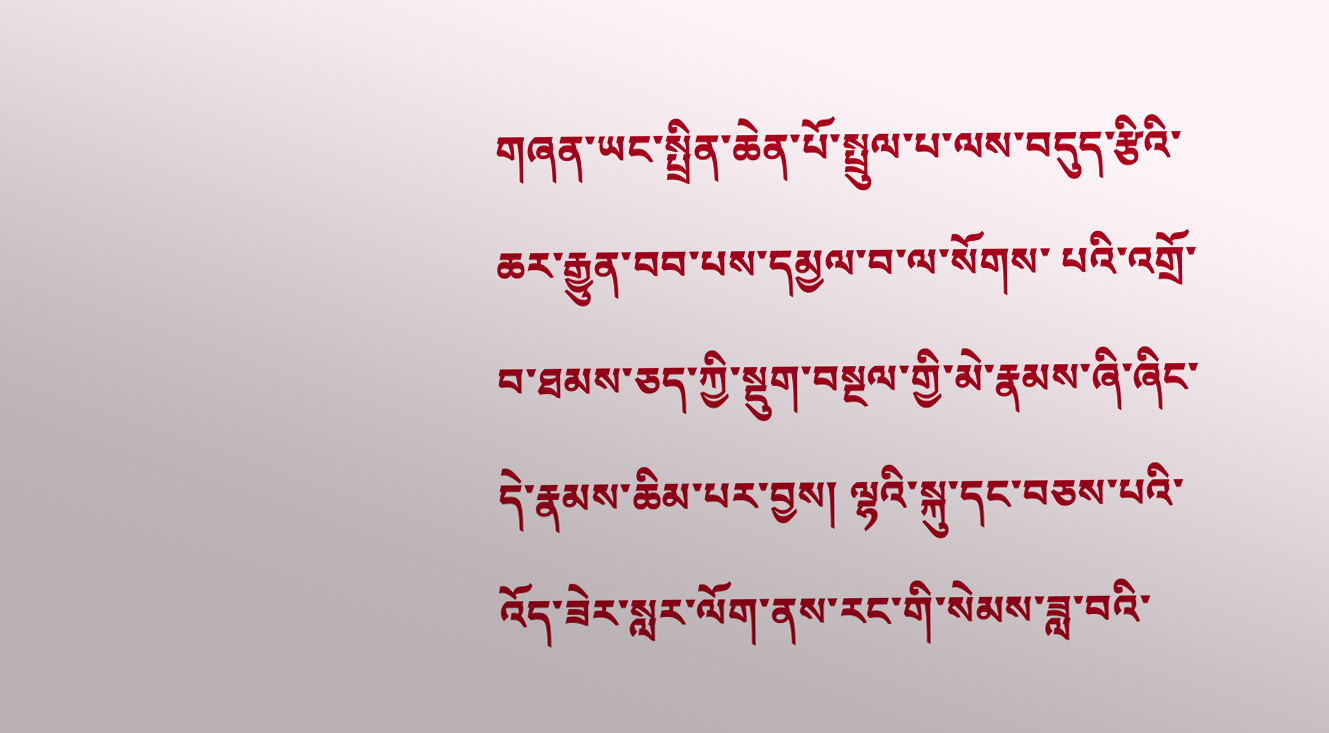གཞན་ཡང་སྤྲིན་ཆེན་པོ་སྤྲུལ་པ་ལས་བདུད་རྩིའི་ཆར་རྒྱུན་བབ་པས་དམྱལ་བ་ལ་སོགས་ པའི་འགྲོ་བ་ཐམས་ཅད་ཀྱི་སྡུག་བསྔལ་གྱི་མེ་རྣམས་ཞི་ཞིང་དེ་རྣམས་ཆིམ་པར་བྱས། ལྷའི་སྐུ་དང་བཅས་པའི་འོད་ཟེར་སླར་ལོག་ནས་རང་གི་སེམས་ཟླ་བའི་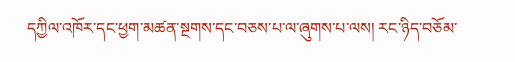དཀྱིལ་འཁོར་དང་ཕྱག་མཚན་སྔགས་དང་བཅས་པ་ལ་ཞུགས་པ་ལས། རང་ཉིད་བཅོམ་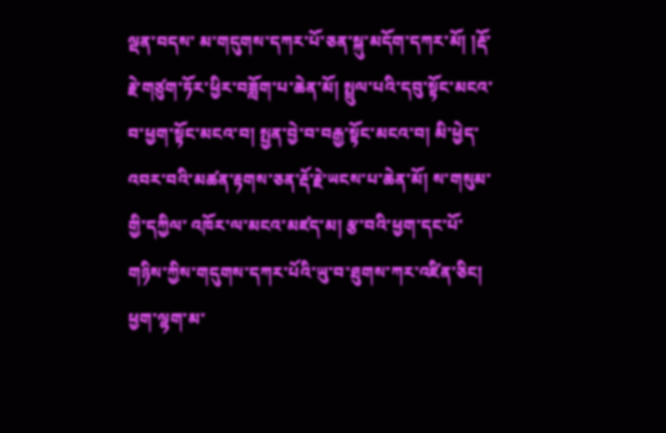ལྡན་བདས་ མ་གདུགས་དཀར་པོ་ཅན་སྐུ་མདོག་དཀར་མོ། །རྡོ་རྗེ་གཙུག་ཏོར་ཕྱིར་བཟློག་པ་ཆེན་མོ། སྤྲུལ་པའི་དབུ་སྟོང་མངའ་བ་ཕྱག་སྟོང་མངའ་བ། སྤྱན་བྱེ་བ་བརྒྱ་སྟོང་མངའ་བ། མི་ཕྱེད་འབར་བའི་མཚན་རྟགས་ཅན་རྡོ་རྗེ་ཡངས་པ་ཆེན་མོ། ས་གསུམ་གྱི་དཀྱིལ་ འཁོར་ལ་མངའ་མཛད་མ། རྩ་བའི་ཕྱག་དང་པོ་གཉིས་ཀྱིས་གདུགས་དཀར་པོའི་ཡུ་བ་ཐུགས་ཀར་འཛིན་ཅིང། ཕྱག་ལྷག་མ་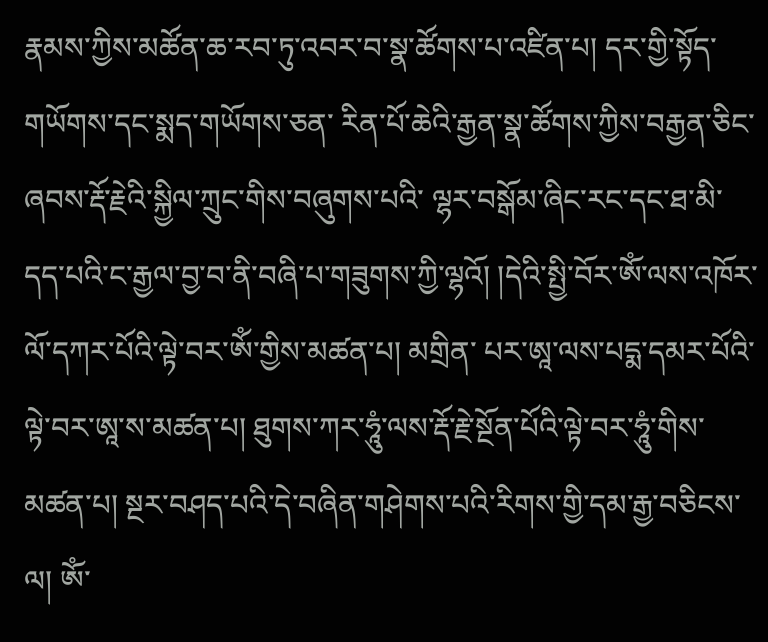རྣམས་ཀྱིས་མཚོན་ཆ་རབ་ཏུ་འབར་བ་སྣ་ཚོགས་པ་འཛིན་པ། དར་གྱི་སྟོད་གཡོགས་དང་སྨད་གཡོགས་ཅན་ རིན་པོ་ཆེའི་རྒྱན་སྣ་ཚོགས་ཀྱིས་བརྒྱན་ཅིང་ཞབས་རྡོ་རྗེའི་སྐྱིལ་ཀྲུང་གིས་བཞུགས་པའི་ ལྷར་བསྒོམ་ཞིང་རང་དང་ཐ་མི་དད་པའི་ང་རྒྱལ་བྱ་བ་ནི་བཞི་པ་གཟུགས་ཀྱི་ལྷའོ། །དེའི་སྤྱི་བོར་ཨོཾ་ལས་འཁོར་ལོ་དཀར་པོའི་ལྟེ་བར་ཨོཾ་གྱིས་མཚན་པ། མགྲིན་ པར་ཨཱ་ལས་པདྨ་དམར་པོའི་ལྟེ་བར་ཨཱ་ས་མཚན་པ། ཐུགས་ཀར་ཧཱུཾ་ལས་རྡོ་རྗེ་སྔོན་པོའི་ལྟེ་བར་ཧཱུཾ་གིས་མཚན་པ། སྔར་བཤད་པའི་དེ་བཞིན་གཤེགས་པའི་རིགས་གྱི་དམ་རྒྱ་བཅིངས་ལ། ཨོཾ་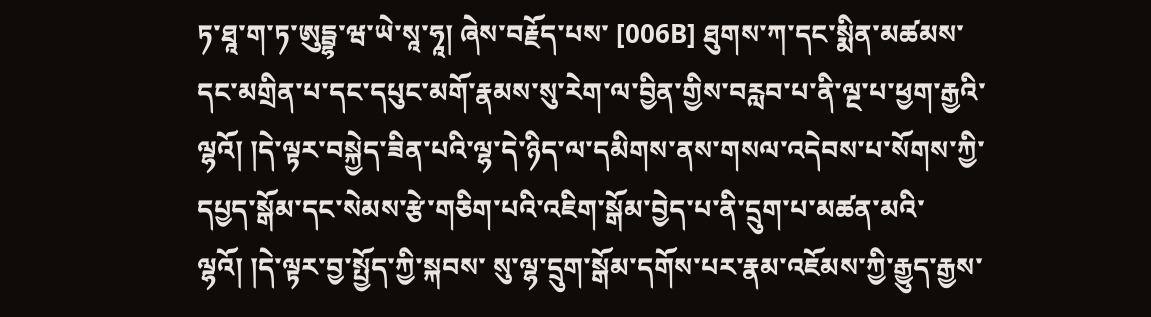ཏ་ཐཱ་ག་ཏ་ཨུདྦྷ་ཝ་ཡེ་སཱ་ཧཱ། ཞེས་བརྗོད་པས་ [006B] ཐུགས་ཀ་དང་སྨིན་མཚམས་དང་མགྲིན་པ་དང་དཔུང་མགོ་རྣམས་སུ་རེག་ལ་བྱིན་གྱིས་བརླབ་པ་ནི་ལྔ་པ་ཕྱག་རྒྱའི་ལྷའོ། །དེ་ལྟར་བསྐྱེད་ཟིན་པའི་ལྷ་དེ་ཉིད་ལ་དམིགས་ནས་གསལ་འདེབས་པ་སོགས་ཀྱི་དཔྱད་སྒོམ་དང་སེམས་རྩེ་གཅིག་པའི་འཇིག་སྒོམ་བྱེད་པ་ནི་དྲུག་པ་མཚན་མའི་ལྷའོ། །དེ་ལྟར་བྱ་སྤྱོད་ཀྱི་སྐབས་ སུ་ལྷ་དྲུག་སྒོམ་དགོས་པར་རྣམ་འཇོམས་ཀྱི་རྒྱུད་རྒྱས་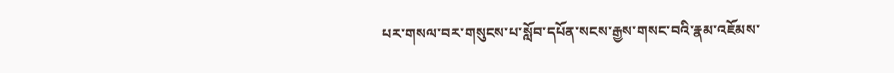པར་གསལ་བར་གསུངས་པ་སློབ་དཔོན་སངས་རྒྱས་གསང་བའི་རྣམ་འཇོམས་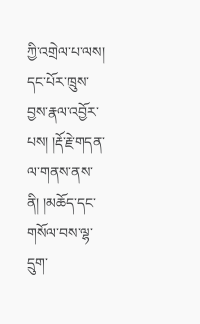ཀྱི་འགྲེལ་པ་ལས། དང་པོར་ཁྲུས་བྱས་རྣལ་འབྱོར་པས། །རྡོ་རྗེ་གདན་ལ་གནས་ནས་ནི། །མཆོད་དང་གསོལ་བས་ལྷ་དྲུག་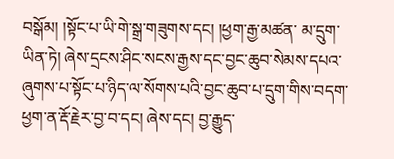བསྒོམ། །སྟོང་པ་ཡི་གེ་སྒྲ་གཟུགས་དང། །ཕྱག་རྒྱ་མཚན་ མ་དྲུག་ཡིན་ཏེ། ཞེས་དྲངས་ཤིང་སངས་རྒྱས་དང་བྱང་ཆུབ་སེམས་དཔའ་ཞུགས་པ་སྟོང་པ་ཉིད་ལ་སོགས་པའི་བྱང་ཆུབ་པ་དྲུག་གིས་བདག་ཕྱག་ན་རྡོ་རྗེར་བྱ་བ་དང། ཞེས་དང། བྱ་རྒྱུད་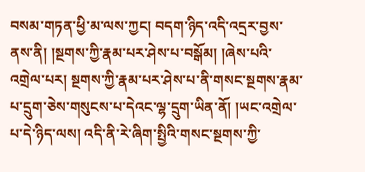བསམ་གཏན་ཕྱི་མ་ལས་ཀྱང། བདག་ཉིད་འདི་འདྲར་བྱས་ནས་ནི། །སྔགས་ཀྱི་རྣམ་པར་ཤེས་པ་བསྒོམ། །ཞེས་པའི་ འགྲེལ་པར། སྔགས་ཀྱི་རྣམ་པར་ཤེས་པ་ནི་གསང་སྔགས་རྣམ་པ་དྲུག་ཅེས་གསུངས་པ་དེའང་ལྷ་དྲུག་ཡིན་ནོ། །ཡང་འགྲེལ་པ་དེ་ཉིད་ལས། འདི་ནི་རེ་ཞིག་སྤྱིའི་གསང་སྔགས་ཀྱི་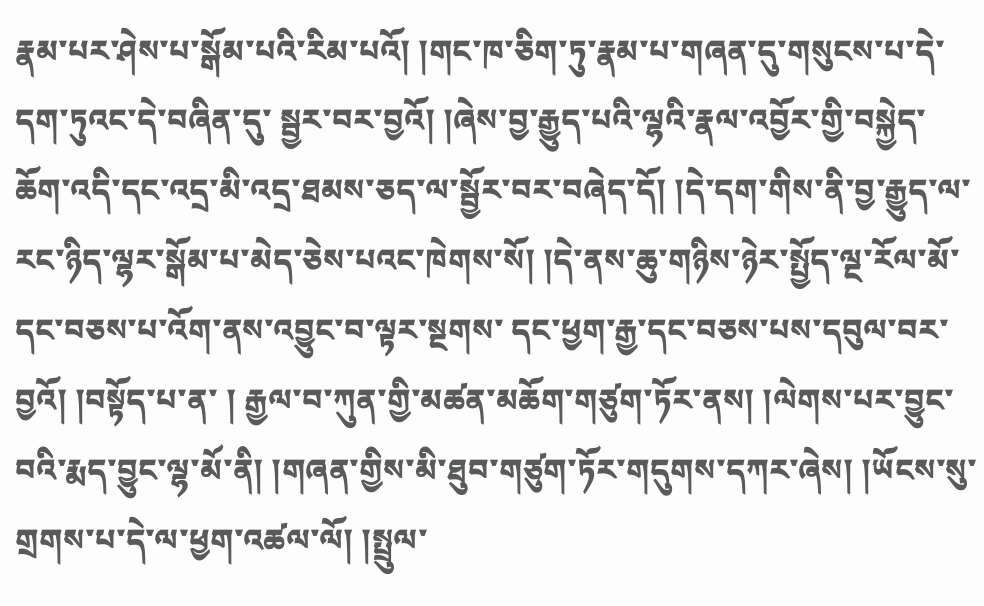རྣམ་པར་ཤེས་པ་སྒོམ་པའི་རིམ་པའོ། །གང་ཁ་ཅིག་ཏུ་རྣམ་པ་གཞན་དུ་གསུངས་པ་དེ་དག་ཏུའང་དེ་བཞིན་དུ་ སྦྱར་བར་བྱའོ། །ཞེས་བྱ་རྒྱུད་པའི་ལྷའི་རྣལ་འབྱོར་གྱི་བསྐྱེད་ཆོག་འདི་དང་འདྲ་མི་འདྲ་ཐམས་ཅད་ལ་སྦྱོར་བར་བཞེད་དོ། །དེ་དག་གིས་ནི་བྱ་རྒྱུད་ལ་རང་ཉིད་ལྷར་སྒོམ་པ་མེད་ཅེས་པའང་ཁེགས་སོ། །དེ་ནས་ཆུ་གཉིས་ཉེར་སྤྱོད་ལྔ་རོལ་མོ་དང་བཅས་པ་འོག་ནས་འབྱུང་བ་ལྟར་སྔགས་ དང་ཕྱག་རྒྱ་དང་བཅས་པས་དབུལ་བར་བྱའོ། །བསྟོད་པ་ན་ ། རྒྱལ་བ་ཀུན་གྱི་མཚན་མཆོག་གཙུག་ཏོར་ནས། །ལེགས་པར་བྱུང་བའི་རྨད་བྱུང་ལྷ་མོ་ནི། །གཞན་གྱིས་མི་ཐུབ་གཙུག་ཏོར་གདུགས་དཀར་ཞེས། །ཡོངས་སུ་གྲགས་པ་དེ་ལ་ཕྱག་འཚལ་ལོ། །སྤྲུལ་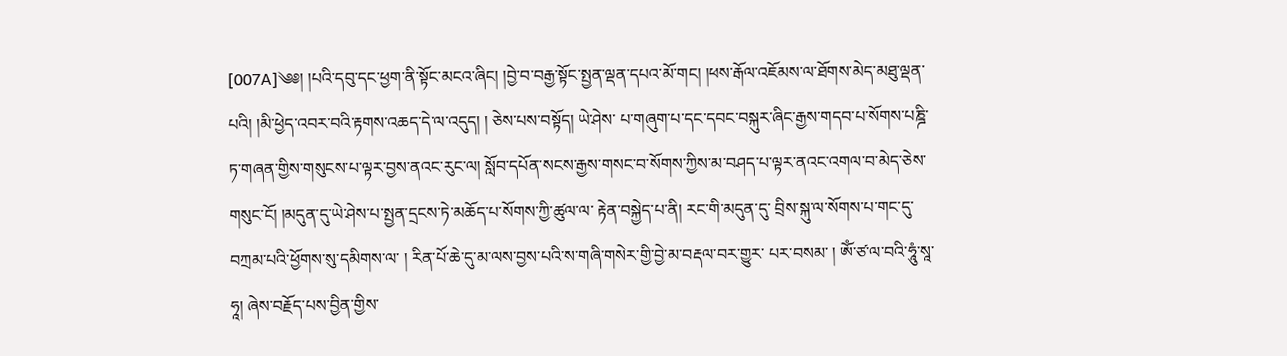[007A]༄༅། །པའི་དབུ་དང་ཕྱག་ནི་སྟོང་མངའ་ཞིང། །བྱེ་བ་བརྒྱ་སྟོང་སྤྱན་ལྡན་དཔའ་མོ་གང། །ཕས་རྒོལ་འཇོམས་ལ་ཐོགས་མེད་མཐུ་ལྡན་པའི། །མི་ཕྱེད་འབར་བའི་རྟགས་འཆད་དེ་ལ་འདུད། ། ཅེས་པས་བསྟོད། ཡེ་ཤེས་ པ་གཞུག་པ་དང་དབང་བསྐུར་ཞིང་རྒྱས་གདབ་པ་སོགས་པཎྜི་ཏ་གཞན་གྱིས་གསུངས་པ་ལྟར་བྱས་ནའང་རུང་ལ། སློབ་དཔོན་སངས་རྒྱས་གསང་བ་སོགས་ཀྱིས་མ་བཤད་པ་ལྟར་ནའང་འགལ་བ་མེད་ཅེས་གསུང་ངོ། །མདུན་དུ་ཡེ་ཤེས་པ་སྤྱན་དྲངས་ཏེ་མཆོད་པ་སོགས་ཀྱི་ཚུལ་ལ་ རྟེན་བསྐྱེད་པ་ནི། རང་གི་མདུན་དུ་ བྲིས་སྐུ་ལ་སོགས་པ་གང་དུ་བཀྲམ་པའི་ཕྱོགས་སུ་དམིགས་ལ་ ། རིན་པོ་ཆེ་དུ་མ་ལས་བྱས་པའི་ས་གཞི་གསེར་གྱི་བྱེ་མ་བརྡལ་བར་གྱུར་ པར་བསམ་ ། ཨོཾ་ཙ་ལ་བའི་ཧཱུཾ་སཱ་ཧཱ། ཞེས་བརྗོད་པས་བྱིན་གྱིས་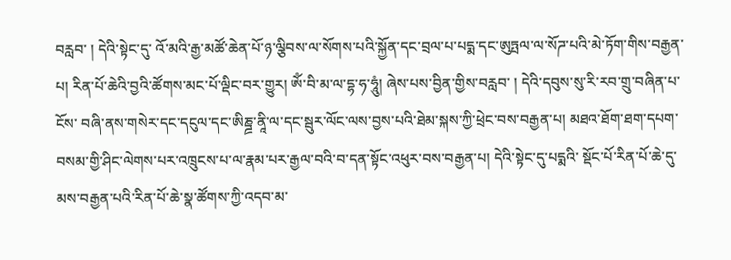བརླབ་ ། དེའི་སྟེང་དུ་ འོ་མའི་རྒྱ་མཚོ་ཆེན་པོ་ཉ་ལྕིབས་ལ་སོགས་པའི་སྐྱོན་དང་བྲལ་པ་པདྨ་དང་ཨུཏྤལ་ལ་སོཌ་པའི་མེ་ཏོག་གིས་བརྒྱན་པ། རིན་པོ་ཆེའི་བྱའི་ཚོགས་མང་པོ་ལྡིང་བར་གྱུར། ཨོཾ་བི་མ་ལ་དྷ་ཧ་ཧཱུཾ། ཞེས་པས་བྱིན་གྱིས་བརླབ་ ། དེའི་དབུས་སུ་རི་རབ་གྲུ་བཞིན་པ་ངོས་ བཞི་ནས་གསེར་དང་དངུལ་དང་ཨིཎྜྲ་ནཱི་ལ་དང་སྦུར་ལོང་ལས་བྱས་པའི་ཐེམ་སྐས་ཀྱི་ཕྲེང་བས་བརྒྱན་པ། མཐའ་ཐོག་ཐག་དཔག་བསམ་གྱི་ཤིང་ལེགས་པར་འཁྲུངས་པ་ལ་རྣམ་པར་རྒྱལ་བའི་བ་དན་སྟོང་འཕུར་བས་བརྒྱན་པ། དེའི་སྟེང་དུ་པདྨའི་ སྡོང་པོ་རིན་པོ་ཆེ་དུ་མས་བརྒྱན་པའི་རིན་པོ་ཆེ་སྣ་ཚོགས་ཀྱི་འདབ་མ་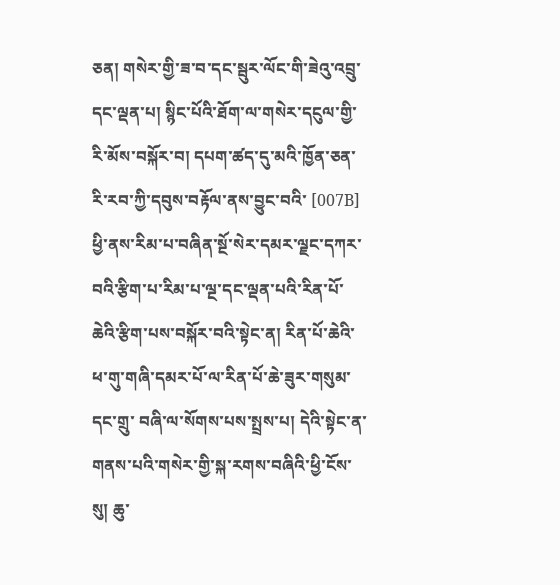ཅན། གསེར་གྱི་ཟ་བ་དང་སྦུར་ལོང་གི་ཟེའུ་འབྲུ་དང་ལྡན་པ། སྙིང་པོའི་ཐོག་ལ་གསེར་དངུལ་གྱི་རི་མོས་བསྐོར་བ། དཔག་ཚད་དུ་མའི་ཁྱོན་ཅན་རི་རབ་ཀྱི་དབུས་བརྟོལ་ནས་བྱུང་བའི་ [007B] ཕྱི་ནས་རིམ་པ་བཞིན་སྔོ་སེར་དམར་ལྗང་དཀར་བའི་རྩིག་པ་རིམ་པ་ལྔ་དང་ལྡན་པའི་རིན་པོ་ཆེའི་རྩིག་པས་བསྐོར་བའི་སྟེང་ན། རིན་པོ་ཆེའི་ཕ་གུ་གཞི་དམར་པོ་ལ་རིན་པོ་ཆེ་ཟུར་གསུམ་དང་གྲུ་ བཞི་ལ་སོགས་པས་སྤྲས་པ། དེའི་སྟེང་ན་གནས་པའི་གསེར་གྱི་སྐ་རགས་བཞིའི་ཕྱི་ངོས་སུ། ཆུ་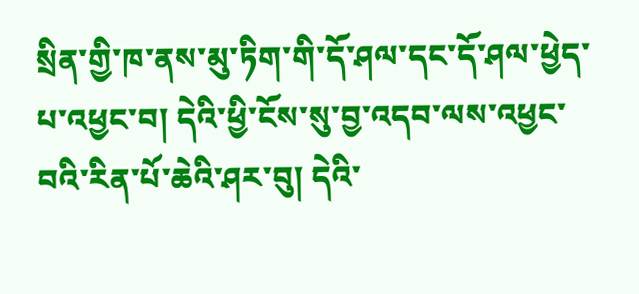སྲིན་གྱི་ཁ་ནས་མུ་ཏིག་གི་དོ་ཤལ་དང་དོ་ཤལ་ཕྱེད་པ་འཕྱང་བ། དེའི་ཕྱི་ངོས་སུ་བྱ་འདབ་ལས་འཕྱང་བའི་རིན་པོ་ཆེའི་ཤར་བུ། དེའི་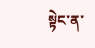སྟེང་ན་